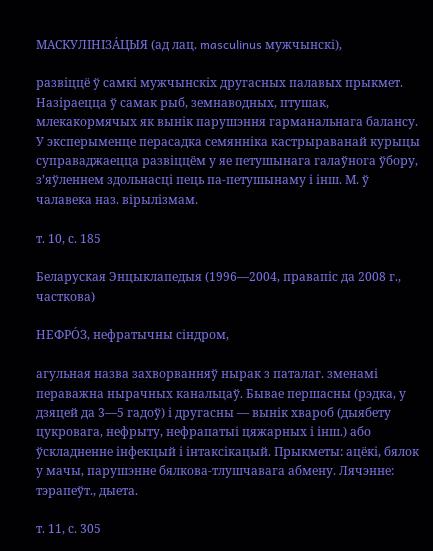МАСКУЛІНІЗА́ЦЫЯ (ад лац. masculinus мужчынскі),

развіццё ў самкі мужчынскіх другасных палавых прыкмет. Назіраецца ў самак рыб, земнаводных, птушак, млекакормячых як вынік парушэння гарманальнага балансу. У эксперыменце перасадка семянніка кастрыраванай курыцы суправаджаецца развіццём у яе петушынага галаўнога ўбору, з’яўленнем здольнасці пець па-петушынаму і інш. М. ў чалавека наз. вірылізмам.

т. 10, с. 185

Беларуская Энцыклапедыя (1996—2004, правапіс да 2008 г., часткова)

НЕФРО́З, нефратычны сіндром,

агульная назва захворванняў нырак з паталаг. зменамі пераважна нырачных канальцаў. Бывае першасны (рэдка, у дзяцей да 3—5 гадоў) і другасны — вынік хвароб (дыябету цукровага, нефрыту, нефрапатыі цяжарных і інш.) або ўскладненне інфекцый і інтаксікацый. Прыкметы: ацёкі, бялок у мачы, парушэнне бялкова-тлушчавага абмену. Лячэнне: тэрапеўт., дыета.

т. 11, с. 305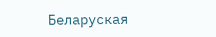Беларуская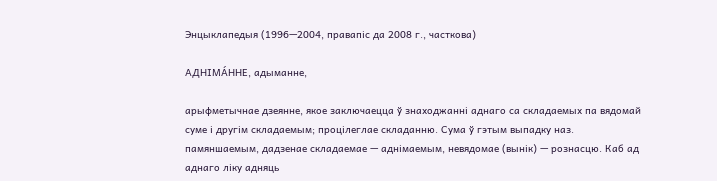Энцыклапедыя (1996—2004, правапіс да 2008 г., часткова)

АДНІМА́ННЕ, адыманне,

арыфметычнае дзеянне, якое заключаецца ў знаходжанні аднаго са складаемых па вядомай суме і другім складаемым; процілеглае складанню. Сума ў гэтым выпадку наз. памяншаемым, дадзенае складаемае — аднімаемым, невядомае (вынік) — рознасцю. Каб ад аднаго ліку адняць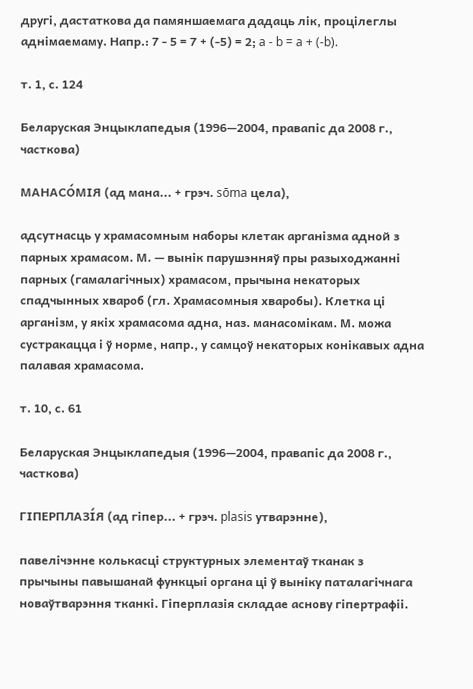другі, дастаткова да памяншаемага дадаць лік, процілеглы аднімаемаму. Напр.: 7 - 5 = 7 + (-5) = 2; a - b = a + (-b).

т. 1, с. 124

Беларуская Энцыклапедыя (1996—2004, правапіс да 2008 г., часткова)

МАНАСО́МІЯ (ад мана... + грэч. sōma цела),

адсутнасць у храмасомным наборы клетак арганізма адной з парных храмасом. М. — вынік парушэнняў пры разыходжанні парных (гамалагічных) храмасом, прычына некаторых спадчынных хвароб (гл. Храмасомныя хваробы). Клетка ці арганізм, у якіх храмасома адна, наз. манасомікам. М. можа сустракацца і ў норме, напр., у самцоў некаторых конікавых адна палавая храмасома.

т. 10, с. 61

Беларуская Энцыклапедыя (1996—2004, правапіс да 2008 г., часткова)

ГІПЕРПЛАЗІ́Я (ад гіпер... + грэч. plasis утварэнне),

павелічэнне колькасці структурных элементаў тканак з прычыны павышанай функцыі органа ці ў выніку паталагічнага новаўтварэння тканкі. Гіперплазія складае аснову гіпертрафіі.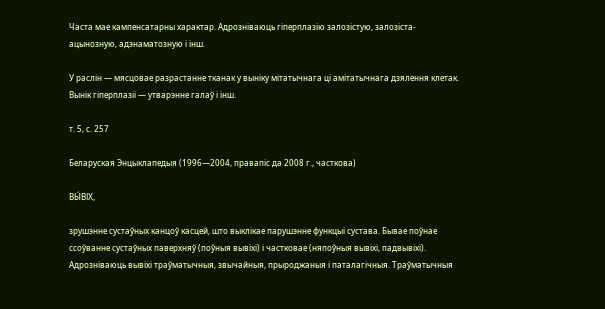Часта мае кампенсатарны характар. Адрозніваюць гіперплазію залозістую, залозіста-ацынозную, адэнаматозную і інш.

У раслін — мясцовае разрастанне тканак у выніку мітатычнага ці амітатычнага дзялення клетак. Вынік гіперплазіі — утварэнне галаў і інш.

т. 5, с. 257

Беларуская Энцыклапедыя (1996—2004, правапіс да 2008 г., часткова)

ВЫ́ВІХ,

зрушэнне сустаўных канцоў касцей, што выклікае парушэнне функцыі сустава. Бывае поўнае ссоўванне сустаўных паверхняў (поўныя вывіхі) і частковае (няпоўныя вывіхі, падвывіхі). Адрозніваюць вывіхі траўматычныя, звычайныя, прыроджаныя і паталагічныя. Траўматычныя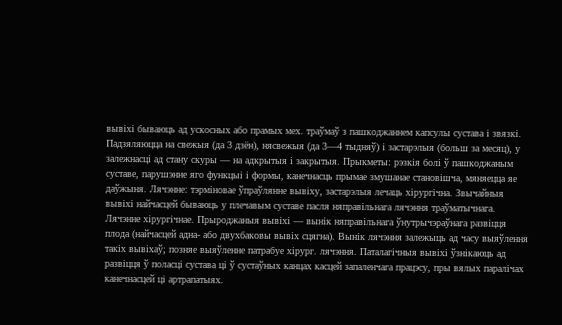вывіхі бываюць ад ускосных або прамых мех. траўмаў з пашкоджаннем капсулы сустава і звязкі. Падзяляюцца на свежыя (да 3 дзён), нясвежыя (да 3—4 тыдняў) і застарэлыя (больш за месяц), у залежнасці ад стану скуры — на адкрытыя і закрытыя. Прыкметы: рэзкія болі ў пашкоджаным суставе, парушэнне яго функцыі і формы, канечнасць прымае змушанае становішча, мяняецца яе даўжыня. Лячэнне: тэрміновае ўпраўлянне вывіху, застарэлыя лечаць хірургічна. Звычайныя вывіхі найчасцей бываюць у плечавым суставе пасля няправільнага лячэння траўматычнага. Лячэнне хірургічнае. Прыроджаныя вывіхі — вынік няправільнага ўнутрычэраўнага развіцця плода (найчасцей адна- або двухбаковы вывіх сцягна). Вынік лячэння залежыць ад часу выяўлення такіх вывіхаў; позняе выяўленне патрабуе хірург. лячэння. Паталагічныя вывіхі ўзнікаюць ад развіцця ў поласці сустава ці ў сустаўных канцах касцей запаленчага працэсу, пры вялых паралічах канечнасцей ці артрапатыях.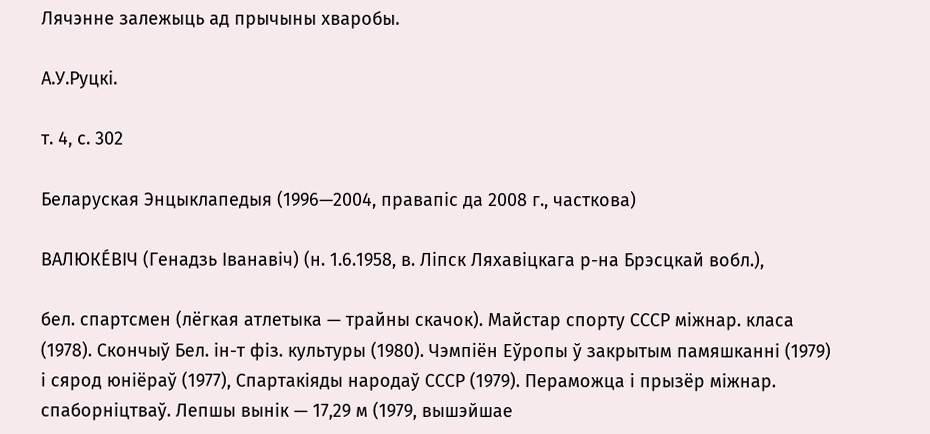Лячэнне залежыць ад прычыны хваробы.

А.У.Руцкі.

т. 4, с. 302

Беларуская Энцыклапедыя (1996—2004, правапіс да 2008 г., часткова)

ВАЛЮКЕ́ВІЧ (Генадзь Іванавіч) (н. 1.6.1958, в. Ліпск Ляхавіцкага р-на Брэсцкай вобл.),

бел. спартсмен (лёгкая атлетыка — трайны скачок). Майстар спорту СССР міжнар. класа (1978). Скончыў Бел. ін-т фіз. культуры (1980). Чэмпіён Еўропы ў закрытым памяшканні (1979) і сярод юніёраў (1977), Спартакіяды народаў СССР (1979). Пераможца і прызёр міжнар. спаборніцтваў. Лепшы вынік — 17,29 м (1979, вышэйшае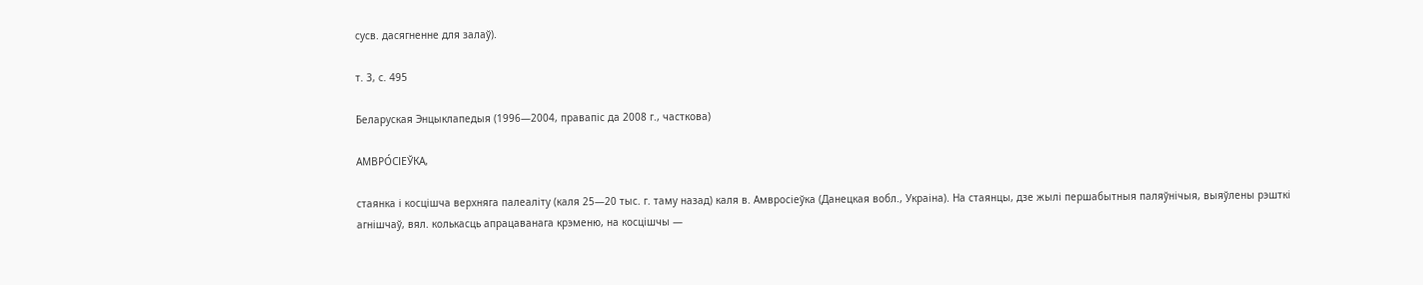сусв. дасягненне для залаў).

т. 3, с. 495

Беларуская Энцыклапедыя (1996—2004, правапіс да 2008 г., часткова)

АМВРО́СІЕЎКА,

стаянка і косцішча верхняга палеаліту (каля 25—20 тыс. г. таму назад) каля в. Амвросіеўка (Данецкая вобл., Украіна). На стаянцы, дзе жылі першабытныя паляўнічыя, выяўлены рэшткі агнішчаў, вял. колькасць апрацаванага крэменю, на косцішчы —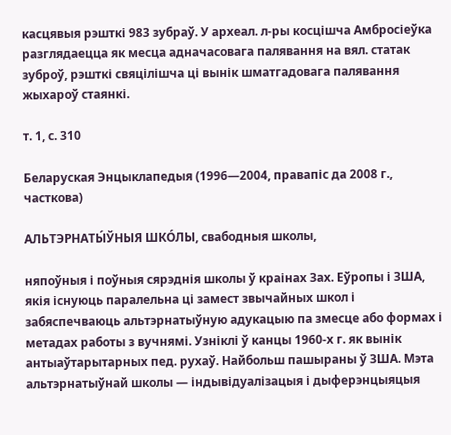касцявыя рэшткі 983 зубраў. У археал. л-ры косцішча Амбросіеўка разглядаецца як месца адначасовага палявання на вял. статак зуброў, рэшткі свяцілішча ці вынік шматгадовага палявання жыхароў стаянкі.

т. 1, с. 310

Беларуская Энцыклапедыя (1996—2004, правапіс да 2008 г., часткова)

АЛЬТЭРНАТЫ́ЎНЫЯ ШКО́ЛЫ, свабодныя школы,

няпоўныя і поўныя сярэднія школы ў краінах Зах. Еўропы і ЗША, якія існуюць паралельна ці замест звычайных школ і забяспечваюць альтэрнатыўную адукацыю па змесце або формах і метадах работы з вучнямі. Узніклі ў канцы 1960-х г. як вынік антыаўтарытарных пед. рухаў. Найбольш пашыраны ў ЗША. Мэта альтэрнатыўнай школы — індывідуалізацыя і дыферэнцыяцыя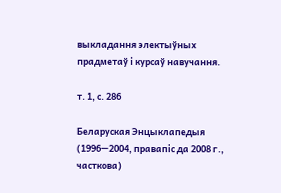выкладання электыўных прадметаў і курсаў навучання.

т. 1, с. 286

Беларуская Энцыклапедыя (1996—2004, правапіс да 2008 г., часткова)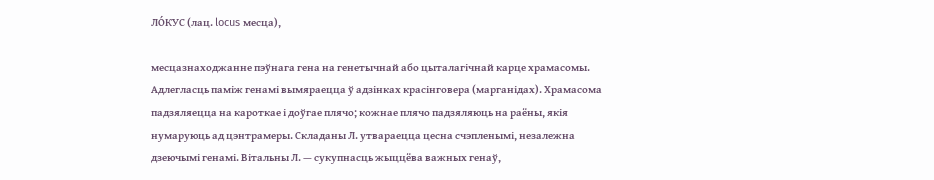ЛО́КУС (лац. locus месца),

месцазнаходжанне пэўнага гена на генетычнай або цыталагічнай карце храмасомы. Адлегласць паміж генамі вымяраецца ў адзінках красінговера (марганідах). Храмасома падзяляецца на кароткае і доўгае плячо; кожнае плячо падзяляюць на раёны, якія нумаруюць ад цэнтрамеры. Складаны Л. утвараецца цесна счэпленымі, незалежна дзеючымі генамі. Вітальны Л. — сукупнасць жыццёва важных генаў,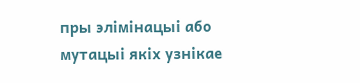пры элімінацыі або мутацыі якіх узнікае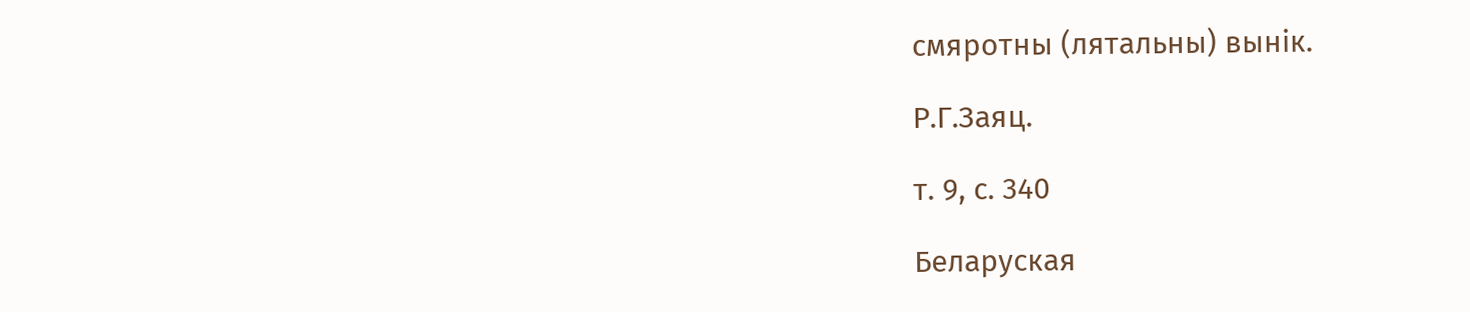смяротны (лятальны) вынік.

Р.Г.Заяц.

т. 9, с. 340

Беларуская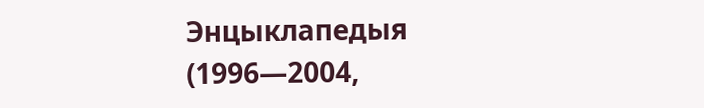Энцыклапедыя (1996—2004,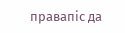правапіс да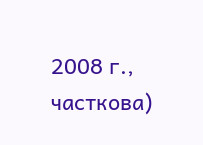2008 г., часткова)